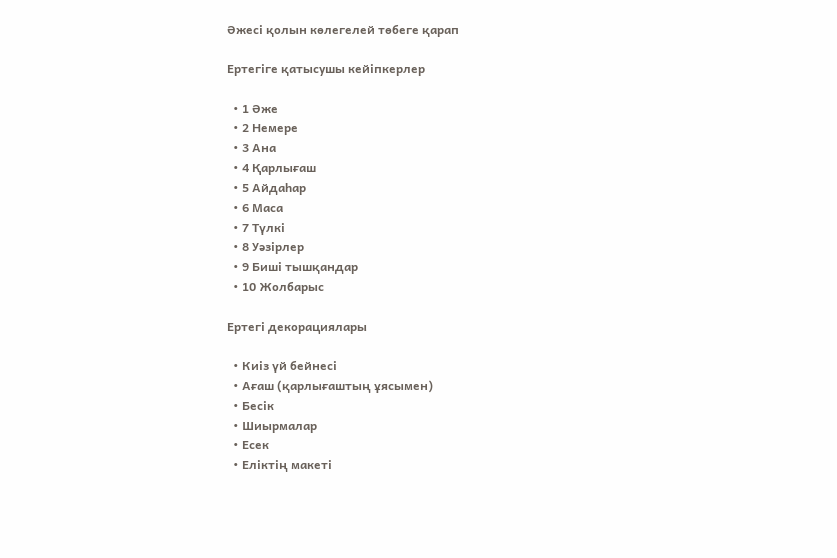Әжесі қолын көлегелей төбеге қарап

Ертегіге қатысушы кейіпкерлер

  • 1 Әже
  • 2 Немере
  • 3 Ана
  • 4 Қарлығаш
  • 5 Айдаһар
  • 6 Маса
  • 7 Түлкі
  • 8 Уәзірлер
  • 9 Биші тышқандар
  • 10 Жолбарыс

Ертегі декорациялары

  • Киіз үй бейнесі
  • Ағаш (қарлығаштың ұясымен)
  • Бесік
  • Шиырмалар
  • Есек
  • Еліктің макеті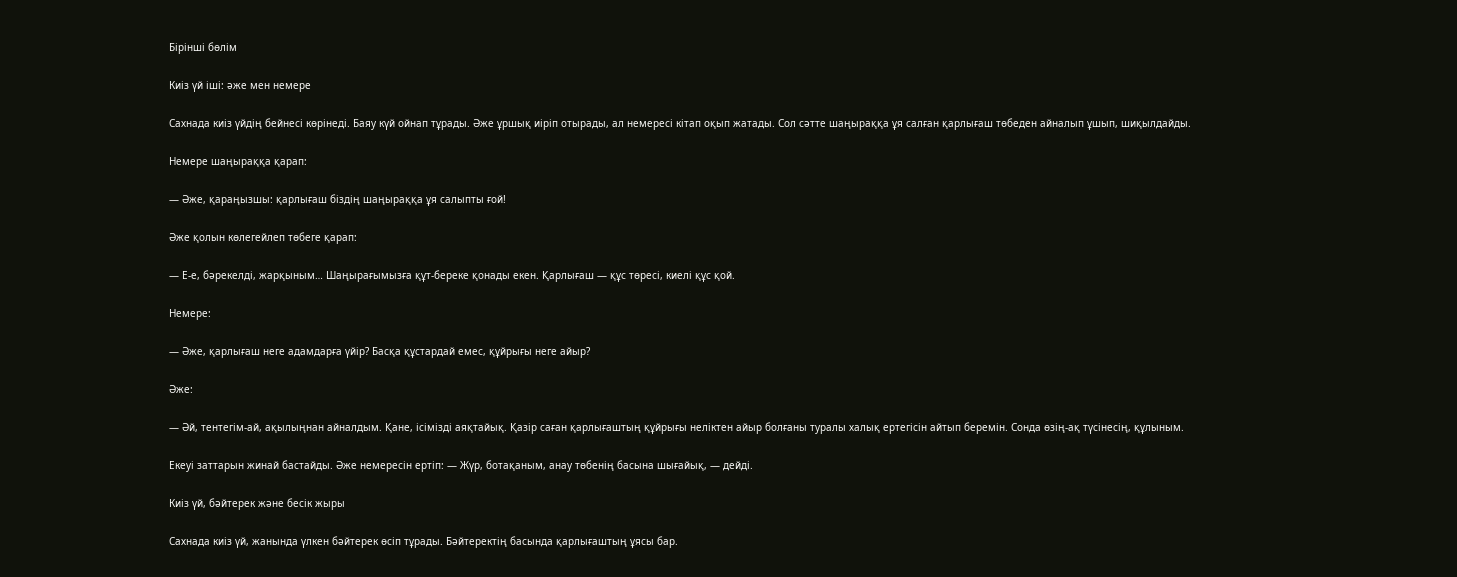Бірінші бөлім

Киіз үй іші: әже мен немере

Сахнада киіз үйдің бейнесі көрінеді. Баяу күй ойнап тұрады. Әже ұршық иіріп отырады, ал немересі кітап оқып жатады. Сол сәтте шаңыраққа ұя салған қарлығаш төбеден айналып ұшып, шиқылдайды.

Немере шаңыраққа қарап:

— Әже, қараңызшы: қарлығаш біздің шаңыраққа ұя салыпты ғой!

Әже қолын көлегейлеп төбеге қарап:

— Е-е, бәрекелді, жарқыным… Шаңырағымызға құт-береке қонады екен. Қарлығаш — құс төресі, киелі құс қой.

Немере:

— Әже, қарлығаш неге адамдарға үйір? Басқа құстардай емес, құйрығы неге айыр?

Әже:

— Әй, тентегім-ай, ақылыңнан айналдым. Қане, ісімізді аяқтайық. Қазір саған қарлығаштың құйрығы неліктен айыр болғаны туралы халық ертегісін айтып беремін. Сонда өзің-ақ түсінесің, құлыным.

Екеуі заттарын жинай бастайды. Әже немересін ертіп: — Жүр, ботақаным, анау төбенің басына шығайық, — дейді.

Киіз үй, бәйтерек және бесік жыры

Сахнада киіз үй, жанында үлкен бәйтерек өсіп тұрады. Бәйтеректің басында қарлығаштың ұясы бар.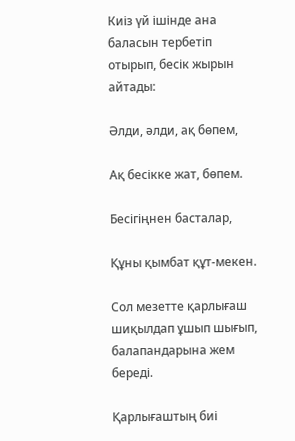Киіз үй ішінде ана баласын тербетіп отырып, бесік жырын айтады:

Әлди, әлди, ақ бөпем,

Ақ бесікке жат, бөпем.

Бесігіңнен басталар,

Құны қымбат құт-мекен.

Сол мезетте қарлығаш шиқылдап ұшып шығып, балапандарына жем береді.

Қарлығаштың биі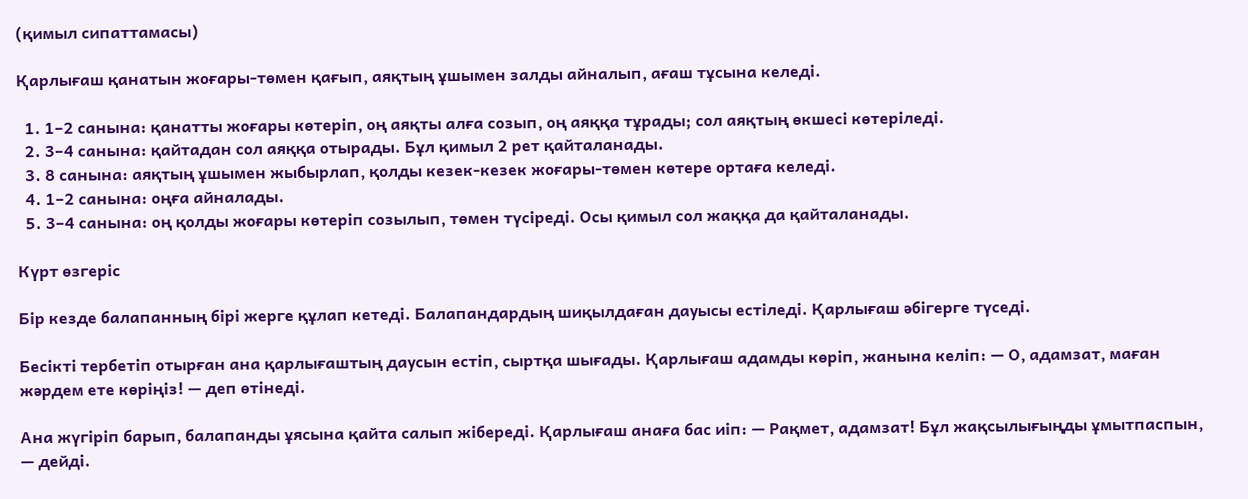(қимыл сипаттамасы)

Қарлығаш қанатын жоғары-төмен қағып, аяқтың ұшымен залды айналып, ағаш тұсына келеді.

  1. 1–2 санына: қанатты жоғары көтеріп, оң аяқты алға созып, оң аяққа тұрады; сол аяқтың өкшесі көтеріледі.
  2. 3–4 санына: қайтадан сол аяққа отырады. Бұл қимыл 2 рет қайталанады.
  3. 8 санына: аяқтың ұшымен жыбырлап, қолды кезек-кезек жоғары-төмен көтере ортаға келеді.
  4. 1–2 санына: оңға айналады.
  5. 3–4 санына: оң қолды жоғары көтеріп созылып, төмен түсіреді. Осы қимыл сол жаққа да қайталанады.

Күрт өзгеріс

Бір кезде балапанның бірі жерге құлап кетеді. Балапандардың шиқылдаған дауысы естіледі. Қарлығаш әбігерге түседі.

Бесікті тербетіп отырған ана қарлығаштың даусын естіп, сыртқа шығады. Қарлығаш адамды көріп, жанына келіп: — О, адамзат, маған жәрдем ете көріңіз! — деп өтінеді.

Ана жүгіріп барып, балапанды ұясына қайта салып жібереді. Қарлығаш анаға бас иіп: — Рақмет, адамзат! Бұл жақсылығыңды ұмытпаспын, — дейді.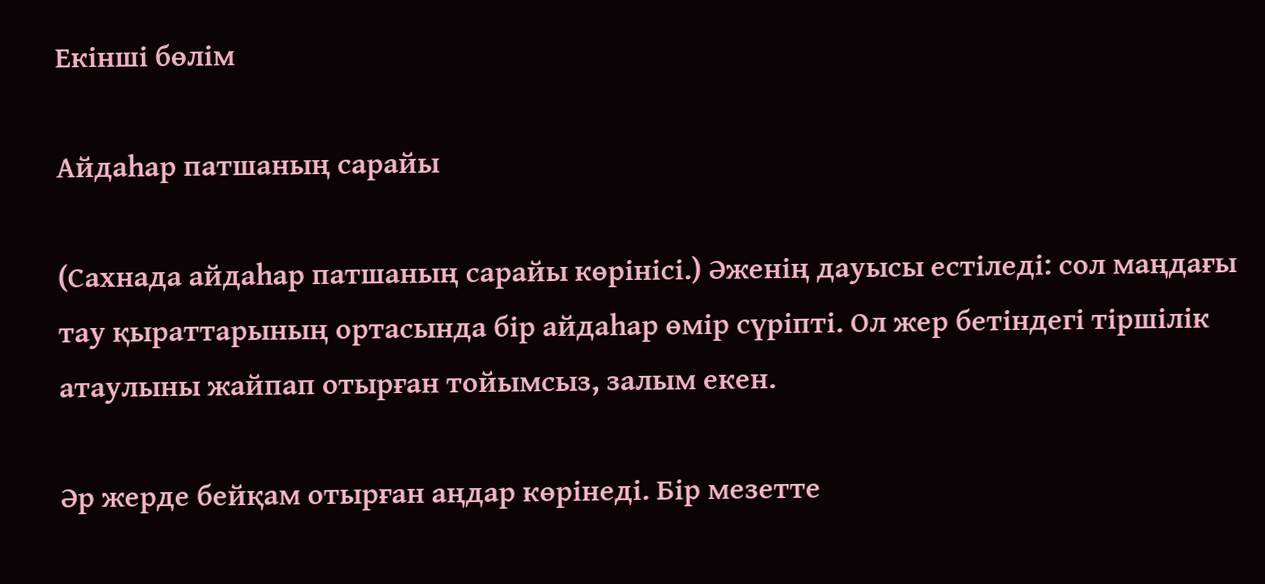Екінші бөлім

Айдаһар патшаның сарайы

(Сахнада айдаһар патшаның сарайы көрінісі.) Әженің дауысы естіледі: сол маңдағы тау қыраттарының ортасында бір айдаһар өмір сүріпті. Ол жер бетіндегі тіршілік атаулыны жайпап отырған тойымсыз, залым екен.

Әр жерде бейқам отырған аңдар көрінеді. Бір мезетте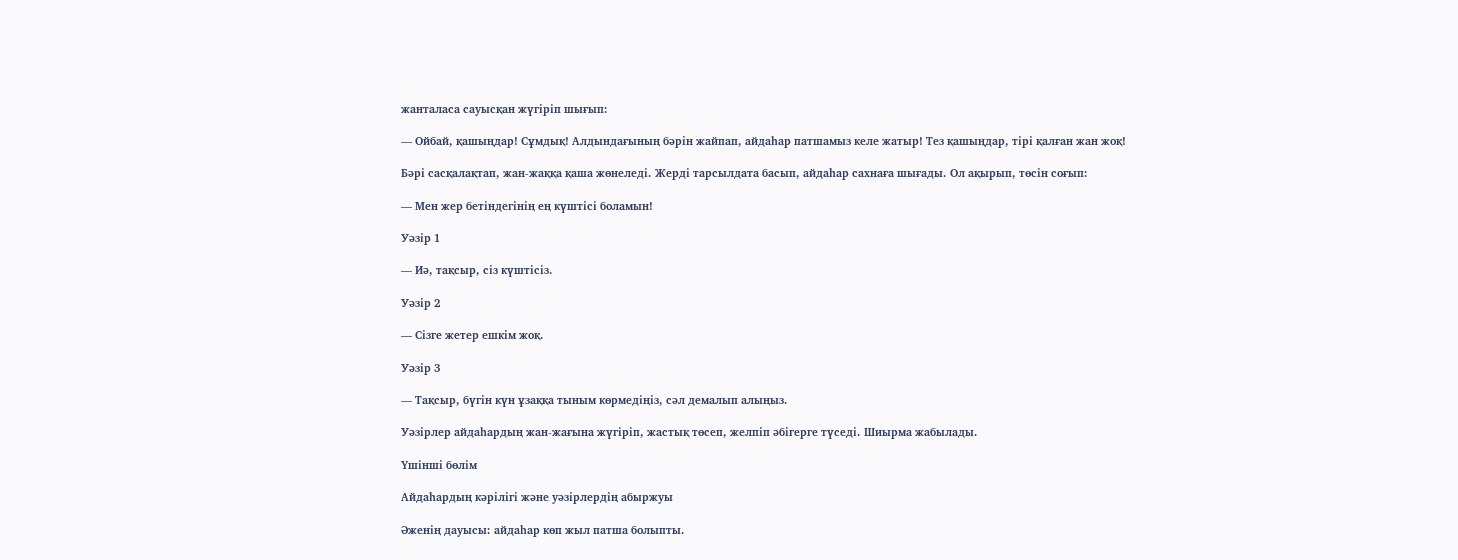жанталаса сауысқан жүгіріп шығып:

— Ойбай, қашыңдар! Сұмдық! Алдындағының бәрін жайпап, айдаһар патшамыз келе жатыр! Тез қашыңдар, тірі қалған жан жоқ!

Бәрі сасқалақтап, жан-жаққа қаша жөнеледі. Жерді тарсылдата басып, айдаһар сахнаға шығады. Ол ақырып, төсін соғып:

— Мен жер бетіндегінің ең күштісі боламын!

Уәзір 1

— Иә, тақсыр, сіз күштісіз.

Уәзір 2

— Сізге жетер ешкім жоқ.

Уәзір 3

— Тақсыр, бүгін күн ұзаққа тыным көрмедіңіз, сәл демалып алыңыз.

Уәзірлер айдаһардың жан-жағына жүгіріп, жастық төсеп, желпіп әбігерге түседі. Шиырма жабылады.

Үшінші бөлім

Айдаһардың кәрілігі және уәзірлердің абыржуы

Әженің дауысы: айдаһар көп жыл патша болыпты.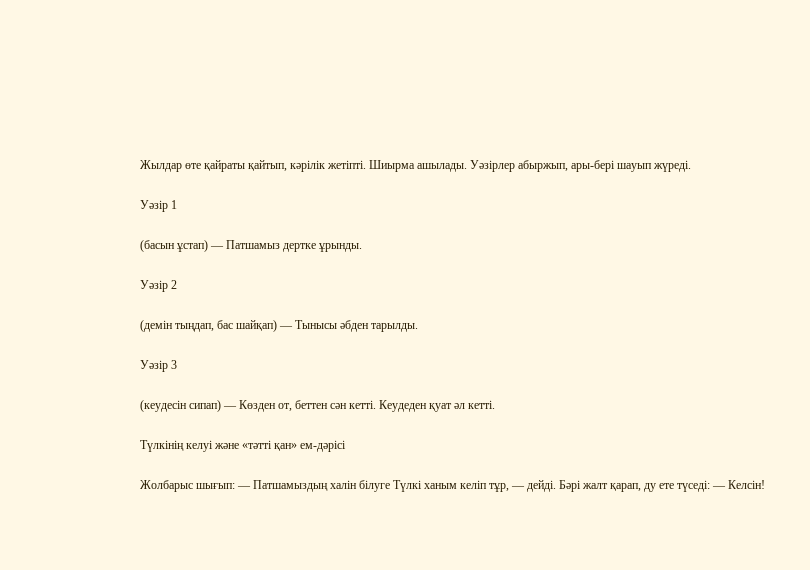Жылдар өте қайраты қайтып, кәрілік жетіпті. Шиырма ашылады. Уәзірлер абыржып, ары-бері шауып жүреді.

Уәзір 1

(басын ұстап) — Патшамыз дертке ұрынды.

Уәзір 2

(демін тыңдап, бас шайқап) — Тынысы әбден тарылды.

Уәзір 3

(кеудесін сипап) — Көзден от, беттен сән кетті. Кеудеден қуат әл кетті.

Түлкінің келуі және «тәтті қан» ем-дәрісі

Жолбарыс шығып: — Патшамыздың халін білуге Түлкі ханым келіп тұр, — дейді. Бәрі жалт қарап, ду ете түседі: — Келсін!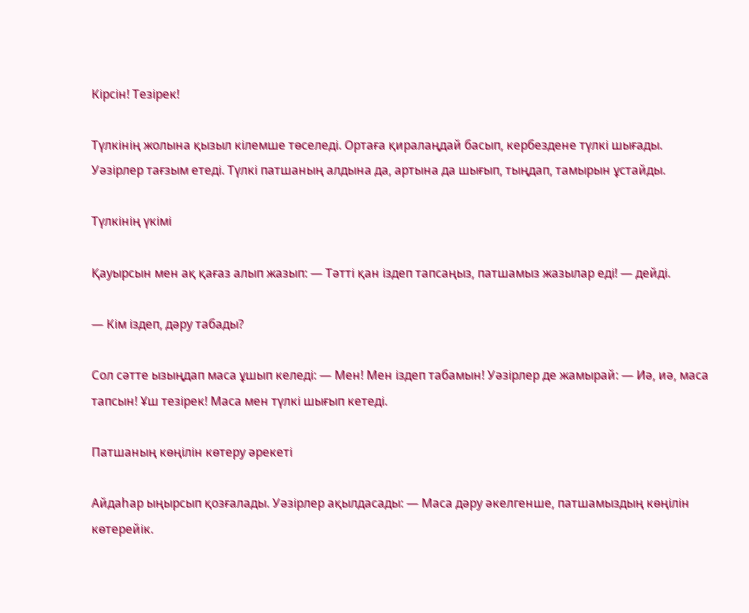Кірсін! Тезірек!

Түлкінің жолына қызыл кілемше төселеді. Ортаға қиралаңдай басып, кербездене түлкі шығады. Уәзірлер тағзым етеді. Түлкі патшаның алдына да, артына да шығып, тыңдап, тамырын ұстайды.

Түлкінің үкімі

Қауырсын мен ақ қағаз алып жазып: — Тәтті қан іздеп тапсаңыз, патшамыз жазылар еді! — дейді.

— Кім іздеп, дәру табады?

Сол сәтте ызыңдап маса ұшып келеді: — Мен! Мен іздеп табамын! Уәзірлер де жамырай: — Иә, иә, маса тапсын! Ұш тезірек! Маса мен түлкі шығып кетеді.

Патшаның көңілін көтеру әрекеті

Айдаһар ыңырсып қозғалады. Уәзірлер ақылдасады: — Маса дәру әкелгенше, патшамыздың көңілін көтерейік.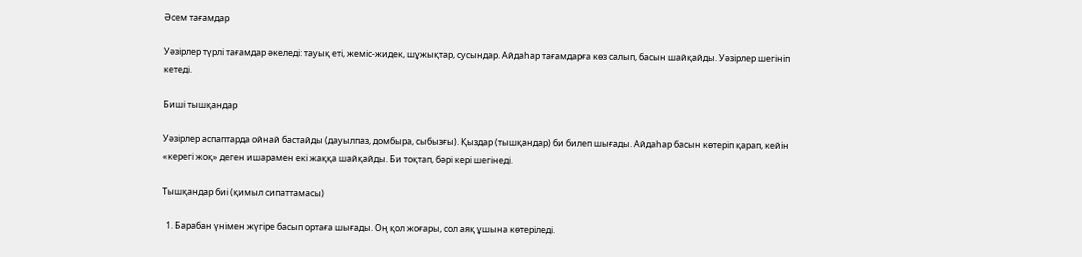Әсем тағамдар

Уәзірлер түрлі тағамдар әкеледі: тауық еті, жеміс-жидек, шұжықтар, сусындар. Айдаһар тағамдарға көз салып, басын шайқайды. Уәзірлер шегініп кетеді.

Биші тышқандар

Уәзірлер аспаптарда ойнай бастайды (дауылпаз, домбыра, сыбызғы). Қыздар (тышқандар) би билеп шығады. Айдаһар басын көтеріп қарап, кейін «керегі жоқ» деген ишарамен екі жаққа шайқайды. Би тоқтап, бәрі кері шегінеді.

Тышқандар биі (қимыл сипаттамасы)

  1. Барабан үнімен жүгіре басып ортаға шығады. Оң қол жоғары, сол аяқ ұшына көтеріледі.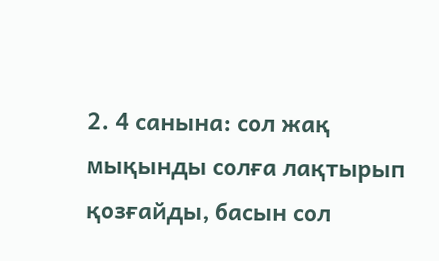2. 4 санына: сол жақ мықынды солға лақтырып қозғайды, басын сол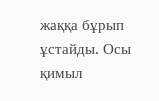жаққа бұрып ұстайды. Осы қимыл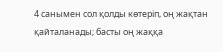4 санымен сол қолды көтеріп, оң жақтан қайталанады; басты оң жаққа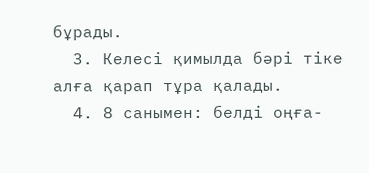бұрады.
  3. Келесі қимылда бәрі тіке алға қарап тұра қалады.
  4. 8 санымен: белді оңға-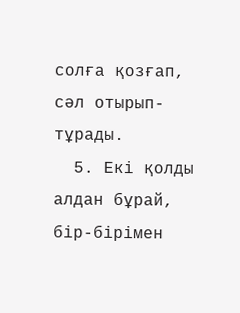солға қозғап, сәл отырып-тұрады.
  5. Екі қолды алдан бұрай, бір-бірімен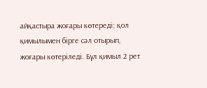айқастыра жоғары көтереді; қол қимылымен бірге сәл отырып, жоғары көтеріледі. Бұл қимыл 2 рет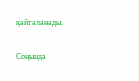қайталанады.

Соңында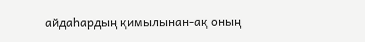айдаһардың қимылынан-ақ оның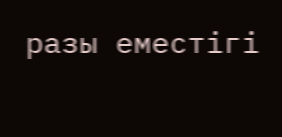разы еместігі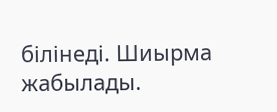білінеді. Шиырма жабылады.